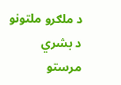د ملګرو ملتونو د بشري مرستو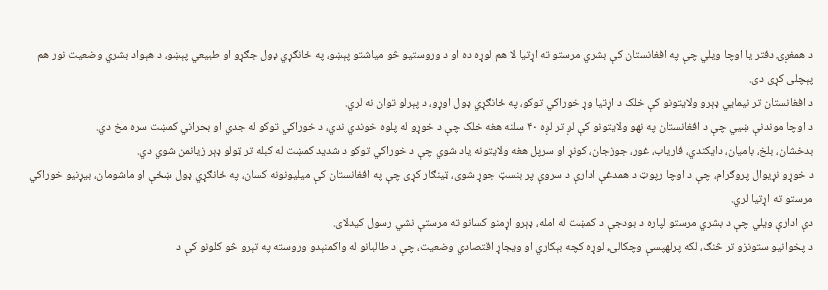د همغږۍ دفتر یا اوچا ویلي چې په افغانستان کې بشري مرستو ته اړتیا لا هم لوړه ده او د وروستیو څو میاشتو پېښو، په ځانګړي ډول جګړو او طبیعي پېښو، د هېواد بشري وضعیت نور هم پېچلی کړی دی.
د افغانستان تر نیمایي ډېرو ولایتونو کې خلک د اړتیا وړ خوراکي توکو، په ځانګړي ډول اوړو، د پېرلو توان نه لري.
د اوچا موندنې ښيي چې د افغانستان په نهو ولایتونو کې لږ تر لږه ۴۰ سلنه هغه خلک چې د خوړو له پلوه خوندي ندي، د خوراکي توکو له جدي او بحراني کمښت سره مخ دي.
بدخشان، بلخ، بامیان، دایکندي، فاریاب، غور، جوزجان، کونړ او سرپل هغه ولایتونه یاد شوي چې د خوراکي توکو د شدید کمښت له کبله تر ټولو ډېر زیانمن شوي دي.
د خوړو نړیوال پروګرام، چې د اوچا رپوټ د همدغې ادارې د سروې پر بنسټ جوړ شوی، ټینګار کړی چې په افغانستان کې میلیونونه کسان، په ځانګړي ډول ښځې او ماشومان، بیړنیو خوراکي مرستو ته اړتیا لري.
دې ادارې ویلي چې د بشري مرستو لپاره د بودجې د کمښت له امله، ډېرو اړمنو کسانو ته مرستې نشي رسول کیدلای.
د پخوانیو ستونزو تر څنګ، لکه پرلهپسې وچکالۍ، لوړه کچه بېکاري او ویجاړ اقتصادي وضعیت، چې د طالبانو له واکمنېدو وروسته په تېرو څو کلونو کې د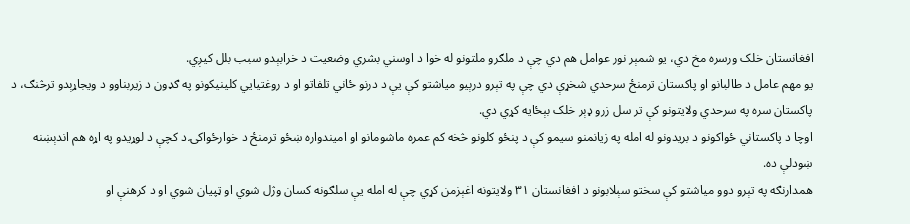افغانستان خلک ورسره مخ دي، یو شمېر نور عوامل هم دي چې د ملګرو ملتونو له خوا د اوسني بشري وضعیت د خرابېدو سبب بلل کیږي.
یو مهم عامل د طالبانو او پاکستان ترمنځ سرحدي شخړې دي چې په تېرو درېیو میاشتو کې یې د درنو ځاني تلفاتو او د روغتیايي کلینیکونو په ګډون د زیربناوو د ویجاړېدو ترڅنګ، د پاکستان سره په سرحدي ولایتونو کې تر سل زرو ډېر خلک بېځایه کړي دي.
اوچا د پاکستاني ځواکونو د بریدونو له امله په زیانمنو سیمو کې د پنځو کلونو څخه کم عمره ماشومانو او امیندواره ښځو ترمنځ د خوارځواکۍ د کچې د لوړیدو په اړه هم اندېښنه ښودلې ده.
همدارنګه په تېرو دوو میاشتو کې سختو سېلابونو د افغانستان ۳۱ ولایتونه اغېزمن کړي چې له امله یې سلګونه کسان وژل شوي او ټپیان شوي او د کرهنې او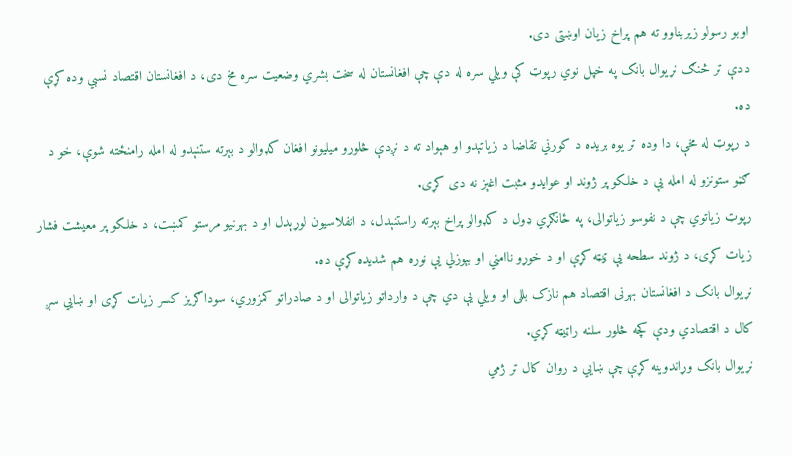اوبو رسولو زیربناوو ته هم پراخ زیان اوښتی دی.
ددې تر څنګ نړیوال بانک په خپل نوي رپوټ کې ویلي سره له دې چې افغانستان له سخت بشري وضعیت سره مخ دی، د افغانستان اقتصاد نسبي وده کړې ده.
د رپوټ له مخې، دا وده تر یوه بریده د کورني تقاضا د زیاتېدو او هېواد ته د نږدې څلورو میلیونو افغان کډوالو د بېرته ستنېدو له امله رامنځته شوې، خو د ګڼو ستونزو له امله یې د خلکو پر ژوند او عوایدو مثبت اغېز نه دی کړی.
رپوټ زیاتوي چې د نفوسو زیاتوالی، په ځانګړي ډول د کډوالو پراخ بېرته راستنېدل، د انفلاسیون لوړېدل او د بهرنیو مرستو کمښت، د خلکو پر معیشت فشار زیات کړی، د ژوند سطحه یې ټیټه کړې او د خوړو ناامني او بېوزلي یې نوره هم شدیده کړې ده.
نړیوال بانک د افغانستان بهرنی اقتصاد هم نازک بللی او ویلي یې دي چې د وارداتو زیاتوالی او د صادراتو کمزوري، سوداګریز کسر زیات کړی او ښایي سږ کال د اقتصادي ودې کچه څلور سلنه راټیټه کړي.
نړیوال بانک وړاندوینه کړې چې ښایي د روان کال تر ژمي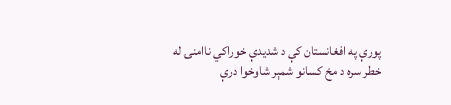پورې په افغانستان کې د شدیدې خوراکي ناامنۍ له خطر سره د مخ کسانو شمېر شاوخوا درې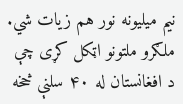نیم میلیونه نور هم زیات شي.
ملګرو ملتونو اټکل کړی چې د افغانستان له ۴۰ سلنې څخه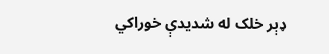ډېر خلک له شدیدې خوراکي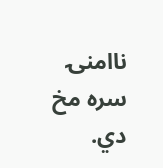ناامنۍ سره مخ دي.